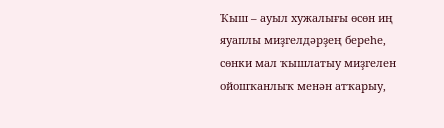Ҡыш – ауыл хужалығы өсөн иң яуаплы миҙгелдәрҙең береһе, сөнки мал ҡышлатыу миҙгелен ойошҡанлыҡ менән атҡарыу,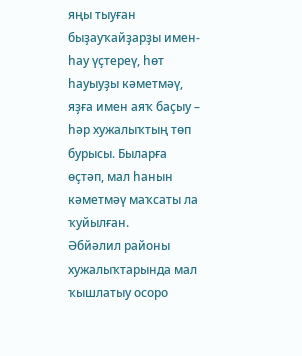яңы тыуған быҙауҡайҙарҙы имен-һау үҫтереү, һөт һауыуҙы кәметмәү, яҙға имен аяҡ баҫыу – һәр хужалыҡтың төп бурысы. Быларға өҫтәп, мал һанын кәметмәү маҡсаты ла ҡуйылған.
Әбйәлил районы хужалыҡтарында мал ҡышлатыу осоро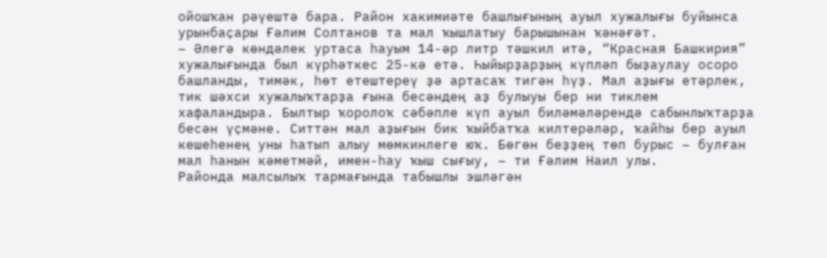ойошҡан рәүештә бара. Район хакимиәте башлығының ауыл хужалығы буйынса урынбаҫары Ғәлим Солтанов та мал ҡышлатыу барышынан ҡәнәғәт.
– Әлегә көндәлек уртаса һауым 14-әр литр тәшкил итә, “Красная Башкирия” хужалығында был күрһәткес 25-кә етә. Һыйырҙарҙың күпләп быҙаулау осоро башланды, тимәк, һөт етештереү ҙә артасаҡ тигән һүҙ. Мал аҙығы етәрлек, тик шәхси хужалыҡтарҙа ғына бесәндең аҙ булыуы бер ни тиклем хафаландыра. Былтыр ҡоролоҡ сәбәпле күп ауыл биләмәләрендә сабынлыҡтарҙа бесән үҫмәне. Ситтән мал аҙығын бик ҡыйбатҡа килтерәләр, ҡайһы бер ауыл кешеһенең уны һатып алыу мөмкинлеге юҡ. Бөгөн беҙҙең төп бурыс – булған мал һанын кәметмәй, имен-һау ҡыш сығыу, – ти Ғәлим Наил улы.
Районда малсылыҡ тармағында табышлы эшләгән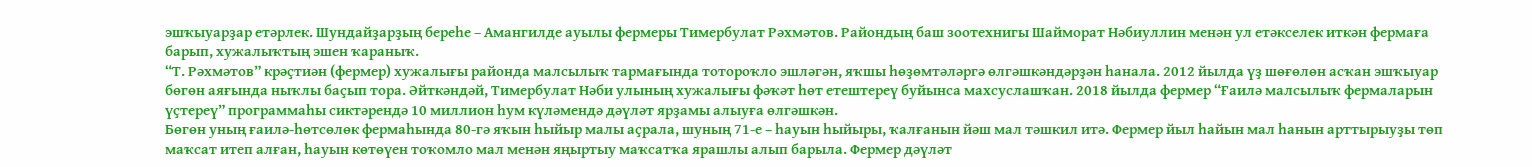эшҡыуарҙар етәрлек. Шундайҙарҙың береһе – Амангилде ауылы фермеры Тимербулат Рәхмәтов. Райондың баш зоотехнигы Шайморат Нәбиуллин менән ул етәкселек иткән фермаға барып, хужалыҡтың эшен ҡараныҡ.
“Т. Рәхмәтов” крәҫтиән (фермер) хужалығы районда малсылыҡ тармағында тотороҡло эшләгән, яҡшы һөҙөмтәләргә өлгәшкәндәрҙән һанала. 2012 йылда үҙ шөғөлөн асҡан эшҡыуар бөгөн аяғында ныҡлы баҫып тора. Әйткәндәй, Тимербулат Нәби улының хужалығы фәҡәт һөт етештереү буйынса махсуслашҡан. 2018 йылда фермер “Ғаилә малсылыҡ фермаларын үҫтереү” программаһы сиктәрендә 10 миллион һум күләмендә дәүләт ярҙамы алыуға өлгәшкән.
Бөгөн уның ғаилә-һөтсөлөк фермаһында 80-гә яҡын һыйыр малы аҫрала, шуның 71-е – һауын һыйыры, ҡалғанын йәш мал тәшкил итә. Фермер йыл һайын мал һанын арттырыуҙы төп маҡсат итеп алған, һауын көтөүен тоҡомло мал менән яңыртыу маҡсатҡа ярашлы алып барыла. Фермер дәүләт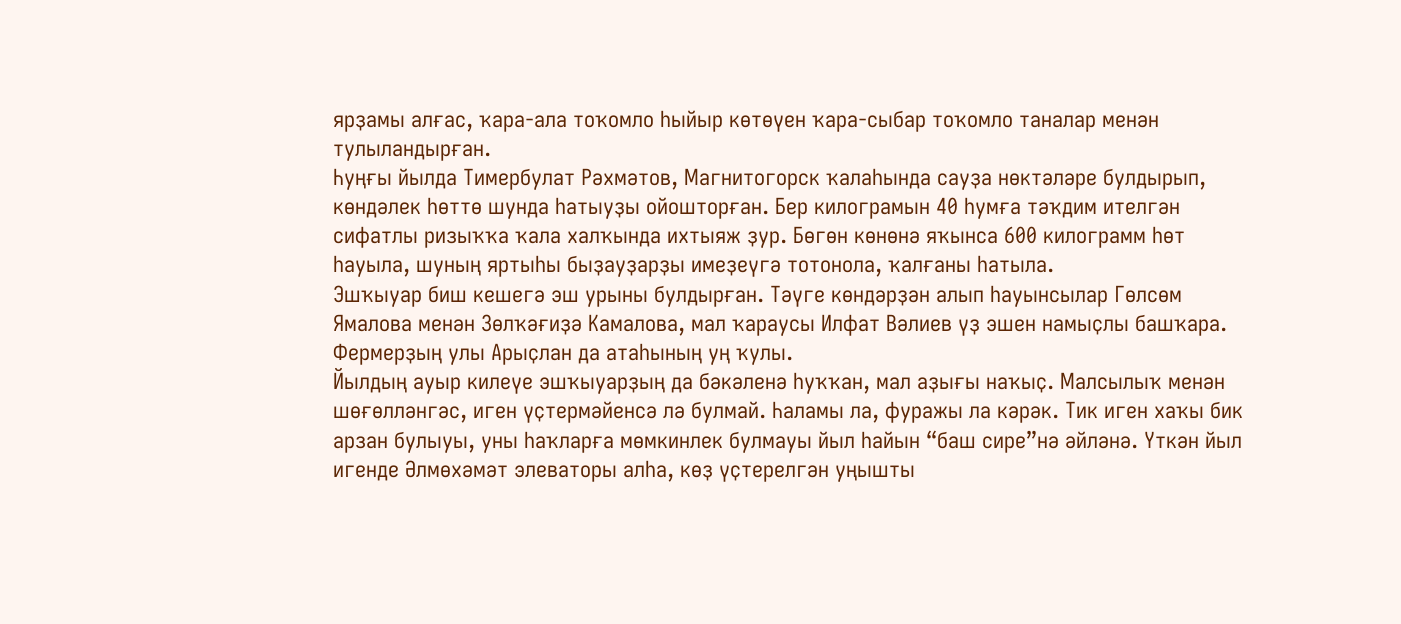ярҙамы алғас, ҡара-ала тоҡомло һыйыр көтөүен ҡара-сыбар тоҡомло таналар менән тулыландырған.
Һуңғы йылда Тимербулат Рәхмәтов, Магнитогорск ҡалаһында сауҙа нөктәләре булдырып, көндәлек һөттө шунда һатыуҙы ойошторған. Бер килограмын 40 һумға тәҡдим ителгән сифатлы ризыҡҡа ҡала халҡында ихтыяж ҙур. Бөгөн көнөнә яҡынса 600 килограмм һөт һауыла, шуның яртыһы быҙауҙарҙы имеҙеүгә тотонола, ҡалғаны һатыла.
Эшҡыуар биш кешегә эш урыны булдырған. Тәүге көндәрҙән алып һауынсылар Гөлсөм Ямалова менән Зөлҡәғиҙә Камалова, мал ҡараусы Илфат Вәлиев үҙ эшен намыҫлы башҡара. Фермерҙың улы Арыҫлан да атаһының уң ҡулы.
Йылдың ауыр килеүе эшҡыуарҙың да бәкәленә һуҡҡан, мал аҙығы наҡыҫ. Малсылыҡ менән шөғөлләнгәс, иген үҫтермәйенсә лә булмай. Һаламы ла, фуражы ла кәрәк. Тик иген хаҡы бик арзан булыуы, уны һаҡларға мөмкинлек булмауы йыл һайын “баш сире”нә әйләнә. Үткән йыл игенде Әлмөхәмәт элеваторы алһа, көҙ үҫтерелгән уңышты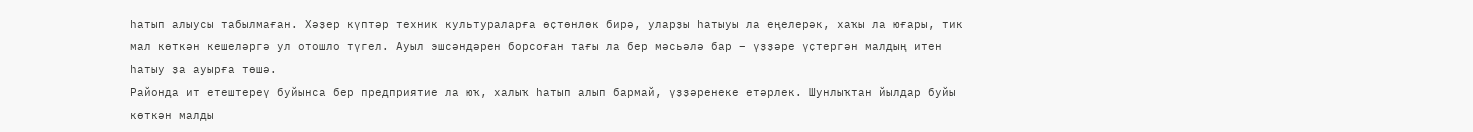һатып алыусы табылмаған. Хәҙер күптәр техник культураларға өҫтөнлөк бирә, уларҙы һатыуы ла еңелерәк, хаҡы ла юғары, тик мал көткән кешеләргә ул отошло түгел. Ауыл эшсәндәрен борсоған тағы ла бер мәсьәлә бар – үҙҙәре үҫтергән малдың итен һатыу ҙа ауырға төшә.
Районда ит етештереү буйынса бер предприятие ла юҡ, халыҡ һатып алып бармай, үҙҙәренеке етәрлек. Шунлыҡтан йылдар буйы көткән малды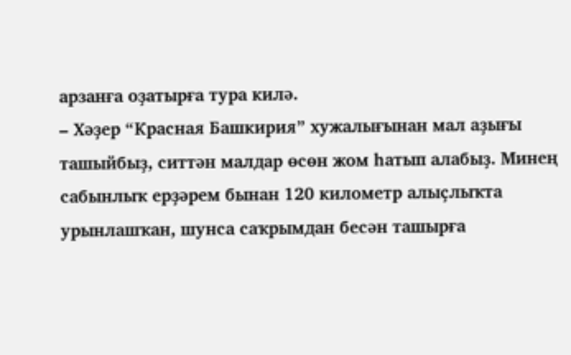арзанға оҙатырға тура килә.
– Хәҙер “Красная Башкирия” хужалығынан мал аҙығы ташыйбыҙ, ситтән малдар өсөн жом һатып алабыҙ. Минең сабынлыҡ ерҙәрем бынан 120 километр алыҫлыҡта урынлашҡан, шунса саҡрымдан бесән ташырға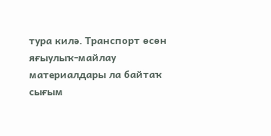тура килә. Транспорт өсөн яғыулыҡ-майлау материалдары ла байтаҡ сығым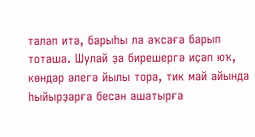талап итә, барыһы ла аҡсаға барып тоташа. Шулай ҙа бирешергә иҫәп юҡ, көндәр әлегә йылы тора, тик май айында һыйырҙарға бесән ашатырға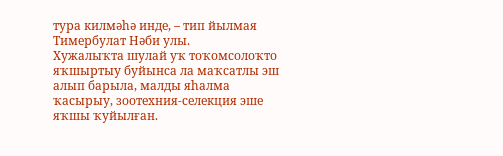тура килмәһә инде, – тип йылмая Тимербулат Нәби улы.
Хужалыҡта шулай уҡ тоҡомсолоҡто яҡшыртыу буйынса ла маҡсатлы эш алып барыла, малды яһалма ҡасырыу, зоотехния-селекция эше яҡшы ҡуйылған.